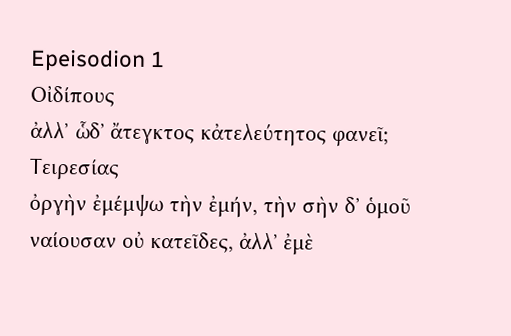Epeisodion 1
Οἰδίπους
ἀλλʼ ὧδʼ ἄτεγκτος κἀτελεύτητος φανεῖ;
Τειρεσίας
ὀργὴν ἐμέμψω τὴν ἐμήν, τὴν σὴν δʼ ὁμοῦ
ναίουσαν οὐ κατεῖδες, ἀλλʼ ἐμὲ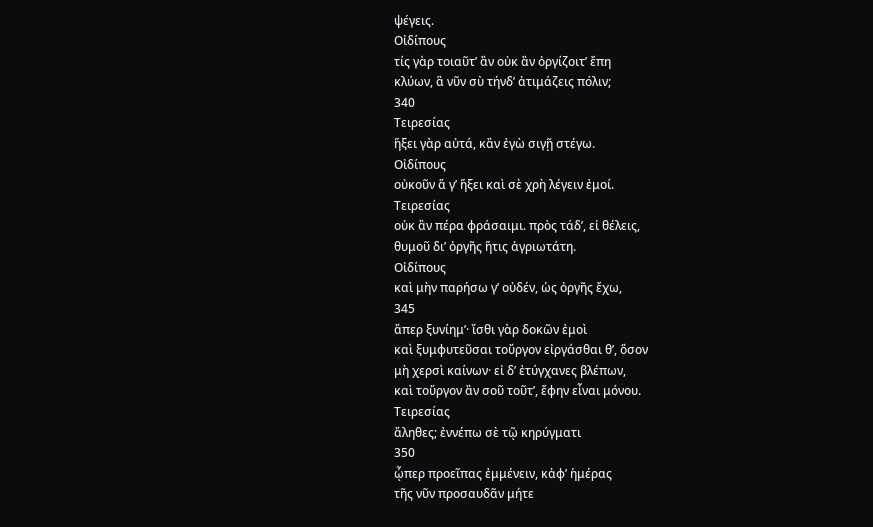ψέγεις.
Οἰδίπους
τίς γὰρ τοιαῦτʼ ἂν οὐκ ἂν ὀργίζοιτʼ ἔπη
κλύων, ἃ νῦν σὺ τήνδʼ ἀτιμάζεις πόλιν;
340
Τειρεσίας
ἥξει γὰρ αὐτά, κἂν ἐγὼ σιγῇ στέγω.
Οἰδίπους
οὐκοῦν ἅ γʼ ἥξει καὶ σὲ χρὴ λέγειν ἐμοί.
Τειρεσίας
οὐκ ἂν πέρα φράσαιμι. πρὸς τάδʼ, εἰ θέλεις,
θυμοῦ διʼ ὀργῆς ἥτις ἀγριωτάτη.
Οἰδίπους
καὶ μὴν παρήσω γʼ οὐδέν, ὡς ὀργῆς ἔχω,
345
ἅπερ ξυνίημʼ· ἴσθι γὰρ δοκῶν ἐμοὶ
καὶ ξυμφυτεῦσαι τοὔργον εἰργάσθαι θʼ, ὅσον
μὴ χερσὶ καίνων· εἰ δʼ ἐτύγχανες βλέπων,
καὶ τοὔργον ἂν σοῦ τοῦτʼ, ἔφην εἶναι μόνου.
Τειρεσίας
ἄληθες; ἐννέπω σὲ τῷ κηρύγματι
350
ᾧπερ προεῖπας ἐμμένειν, κἀφʼ ἡμέρας
τῆς νῦν προσαυδᾶν μήτε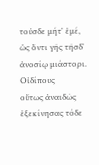τούσδε μήτʼ ἐμέ,
ὡς ὄντι γῆς τῆσδʼ ἀνοσίῳ μιάστορι.
Οἰδίπους
οὕτως ἀναιδῶς ἐξεκίνησας τόδε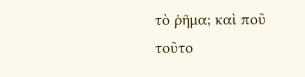τὸ ῥῆμα; καὶ ποῦ τοῦτο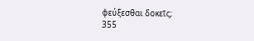φεύξεσθαι δοκεῖς;
355